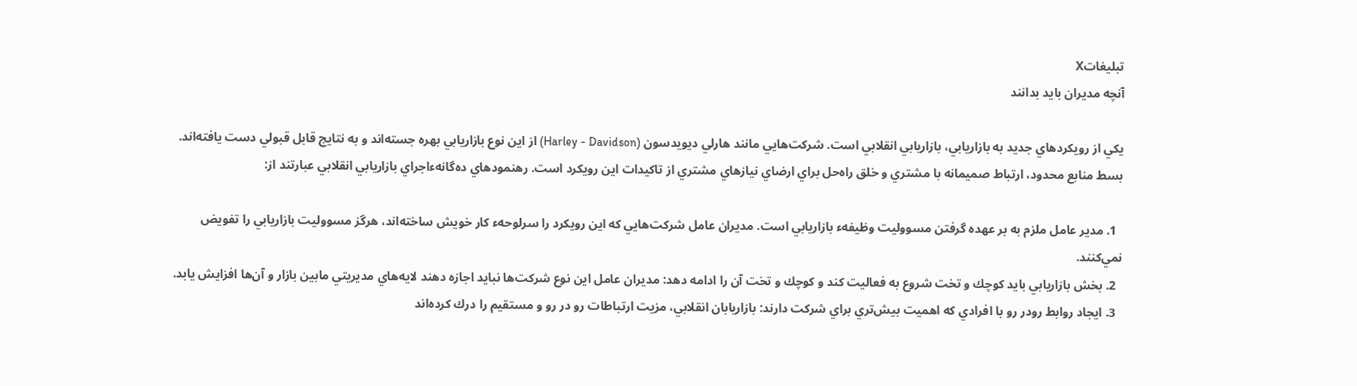تبليغاتX
آنچه مدیران باید بدانند

يكي از رويكردهاي جديد به بازاريابي، بازاريابي انقلابي است. شركت‌‌هايي مانند هارلي ديويدسون (Harley - Davidson) از اين نوع بازاريابي بهره جسته‌اند و به نتايج قابل قبولي دست يافته‌اند.
بسط منابع محدود، ارتباط صميمانه با مشتري و خلق راه‌حل براي ارضاي نيازهاي مشتري از تاكيدات اين رويكرد است. رهنمودهاي ده‌گانهء‌اجراي بازاريابي انقلابي عبارتند از:

  1. مدير عامل ملزم به بر عهده گرفتن مسووليت وظيفهء بازاريابي است. مديران عامل شركت‌هايي كه اين رويكرد را سرلوحهء كار خويش ساخته‌اند، هرگز مسووليت بازاريابي را تفويض نمي‌كنند.
  2. بخش بازاريابي بايد كوچك و تخت شروع به فعاليت كند و كوچك و تخت آن را ادامه دهد: مديران عامل اين نوع شركت‌ها نبايد اجازه دهند لايه‌هاي مديريتي مابين بازار و آن‌ها افزايش يابد.
  3. ايجاد روابط رودر رو با افرادي كه اهميت بيش‌تري براي شركت دارند: بازاريابان انقلابي، مزيت ارتباطات رو در رو و مستقيم را درك كرده‌اند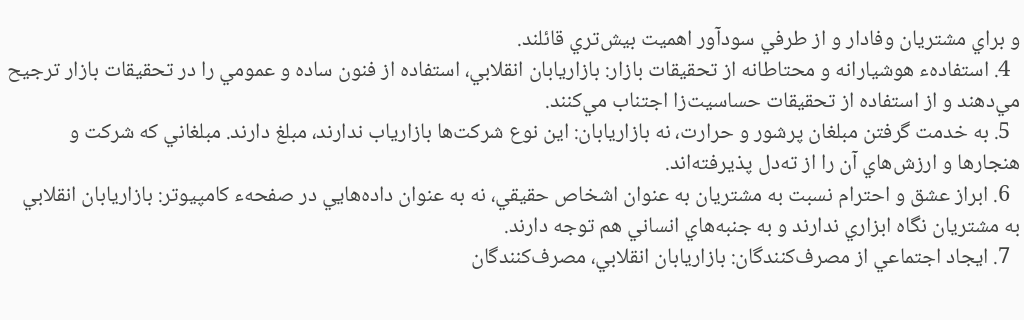و براي مشتريان وفادار و از طرفي سودآور اهميت بيش‌تري قائلند.
  4. استفادهء هوشيارانه و محتاطانه از تحقيقات بازار: بازاريابان انقلابي، استفاده از فنون ساده و عمومي را در تحقيقات بازار ترجيح مي‌دهند و از استفاده از تحقيقات حساسيت‌زا اجتناب مي‌كنند.
  5. به خدمت گرفتن مبلغان پرشور و حرارت، نه بازاريابان: اين نوع شركت‌ها بازارياب ندارند، مبلغ دارند. مبلغاني كه شركت و هنجارها و ارزش‌هاي آن را از ته‌دل پذيرفته‌اند.
  6. ابراز عشق و احترام نسبت به مشتريان به عنوان اشخاص حقيقي، نه به عنوان داده‌هايي در صفحهء كامپيوتر: بازاريابان انقلابي به مشتريان نگاه ابزاري ندارند و به جنبه‌هاي انساني هم توجه دارند.
  7. ايجاد اجتماعي از مصرف‌كنندگان: بازاريابان انقلابي، مصرف‌كنندگان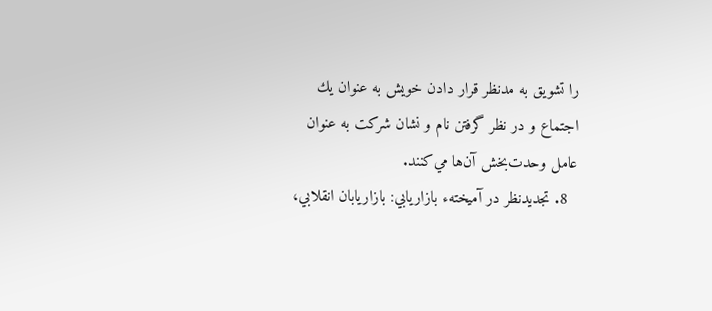را تشويق به مدنظر قرار دادن خويش به عنوان يك اجتماع و در نظر گرفتن نام و نشان شركت به عنوان عامل وحدت‌بخش آن‌ها مي‌كنند.
  8. تجديدنظر در آميختهء بازاريابي: بازاريابان انقلابي،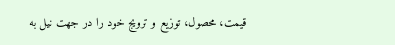قيمت، محصول، توزيع و ترويج خود را در جهت نيل به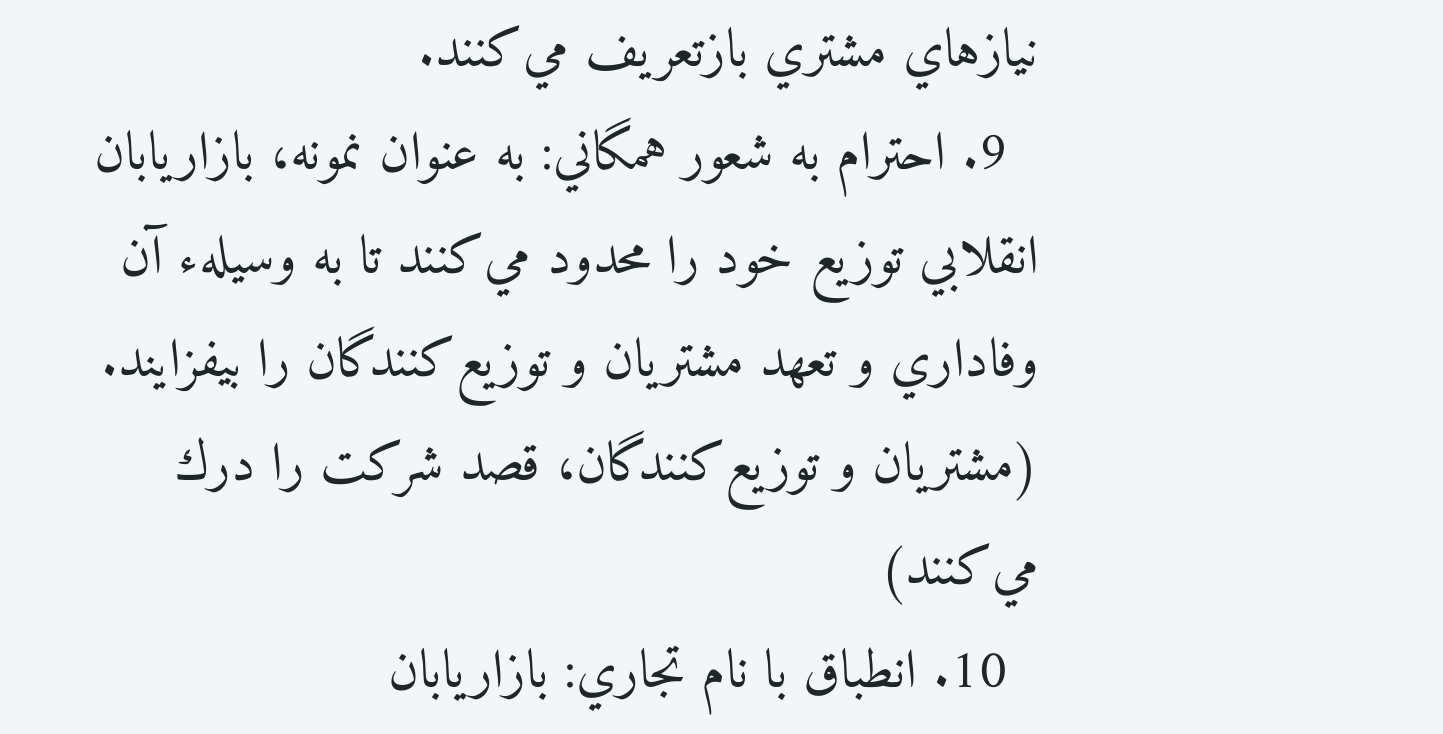نيازهاي مشتري بازتعريف مي‌كنند.
  9. احترام به شعور همگاني: به عنوان نمونه، بازاريابان انقلابي توزيع خود را محدود مي‌كنند تا به وسيلهء آن وفاداري و تعهد مشتريان و توزيع‌كنندگان را بيفزايند. (مشتريان و توزيع‌كنندگان، قصد شركت را درك مي‌كنند)
  10. انطباق با نام تجاري: بازاريابان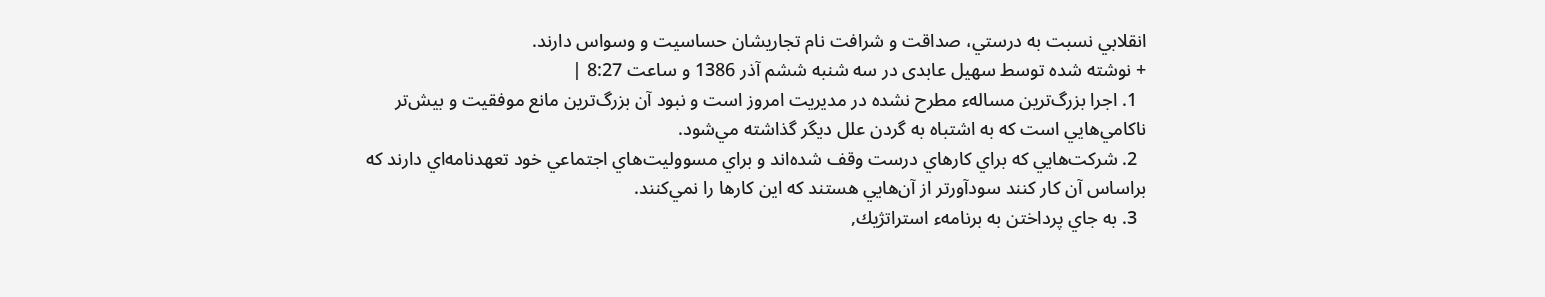انقلابي نسبت به درستي، صداقت و شرافت نام تجاريشان حساسيت و وسواس دارند.
+ نوشته شده توسط سهیل عابدی در سه شنبه ششم آذر 1386 و ساعت 8:27 |
  1. اجرا بزرگ‌ترين مسالهء مطرح نشده در مديريت امروز است و نبود آن بزرگ‌ترين مانع موفقيت و بيش‌تر ناكامي‌هايي است كه به اشتباه به گردن علل ديگر گذاشته مي‌شود.
  2. شركت‌هايي كه براي كارهاي درست وقف شده‌اند و براي مسووليت‌هاي اجتماعي خود تعهدنامه‌اي دارند كه براساس آن كار كنند سودآورتر از آن‌ها‌يي هستند كه اين كارها را نمي‌كنند.
  3. به جاي پرداختن به برنامهء استراتژيك,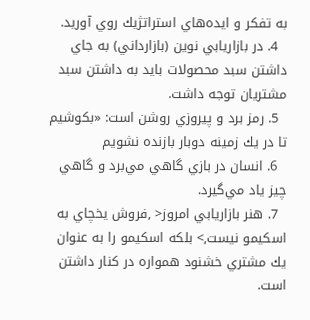به تفكر و ايده‌هاي استراتژيك روي آوريد.
  4. در بازاريابي نوين (بازارداني) به جاي داشتن سبد محصولات بايد به داشتن سبد مشتريان توجه داشت.
  5. رمز برد و پيروزي روشن است: «بكوشيم تا در يك زمينه دوبار بازنده نشويم
  6. انسان در بازي گاهي مي‌برد و گاهي چيز ياد مي‌گيرد.
  7. هنر بازاريابي امروز< ,فروش يخچاي به اسكيمو نيست,> بلكه اسكيمو را به عنوان يك مشتري خشنود همواره در كنار داشتن است.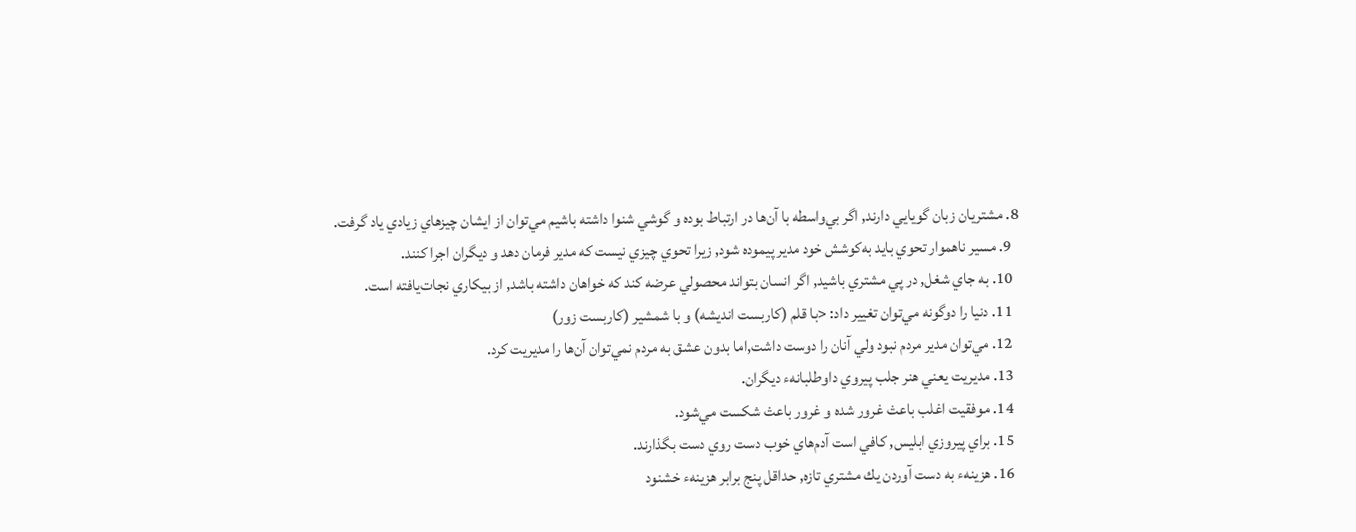8. مشتريان زبان گويايي دارند, اگر بي‌واسطه با آن‌ها در ارتباط بوده و گوشي شنوا داشته باشيم مي‌توان از ايشان چيزهاي زيادي ياد گرفت.
  9. مسير ناهموار تحوي بايد به‌كوشش خود مدير پيموده شود, زيرا تحوي چيزي نيست كه مدير فرمان دهد و ديگران اجرا كنند.
  10. به جاي شغل, در پي مشتري باشيد, اگر انسان بتواند محصولي عرضه كند كه خواهان داشته باشد, از بيكاري نجات‌يافته است.
  11. دنيا را دوگونه مي‌توان تغيير داد: <با قلم (كاربست انديشه) و با شمشير (كاربست زور)
  12. مي‌توان مدير مردم نبود ولي آنان را دوست داشت,اما بدون عشق به مردم نمي‌توان آن‌ها را مديريت كرد.
  13. مديريت يعني هنر جلب پيروي داوطلبانهء ديگران.
  14. موفقيت اغلب باعث غرور شده و غرور باعث شكست مي‌شود.
  15. براي پيروزي ابليس, كافي است آدم‌هاي خوب دست روي دست بگذارند.
  16. هزينهء به دست آوردن يك مشتري تازه, حداقل پنج برابر هزينهء خشنود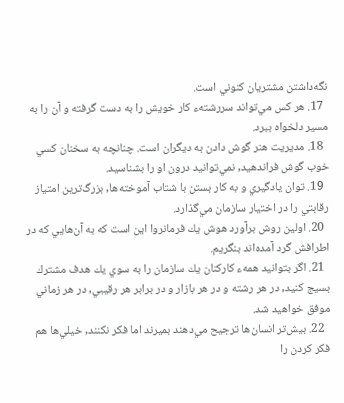نگه‌داشتن مشتريان كنوني است.
  17. هر كس مي‌تواند سررشتهء كار خويش را به دست گرفته و آن را به مسير دلخواه ببرد.
  18. مديريت هنر گوش دادن به ديگران است. چنانچه به سخنان كسي خوب گوش فراندهيد, نمي‌توانيد درون او را بشناسيد.
  19. توان يادگيري و به كار بستن با شتاب آموخته‌ها, بزرگ‌ترين امتياز رقابتي را در اختيار سازمان مي‌گذارد.
  20. اولين روش برآورد هوش يك فرمانروا اين است كه به آن‌هايي كه در اطرافش گرد آمده‌اند بنگريم.
  21. اگر بتوانيد همهء كاركنان يك سازمان را به سوي يك هدف مشترك بسيج كنيد, در هر رشته و در هر بازار و در برابر هر رقيبي, در هر زماني موفق خواهيد شد.
  22. بيش‌تر انسان‌ها ترجيح مي‌دهند بميرند اما فكر نكنند, خيلي‌ها هم فكر كردن را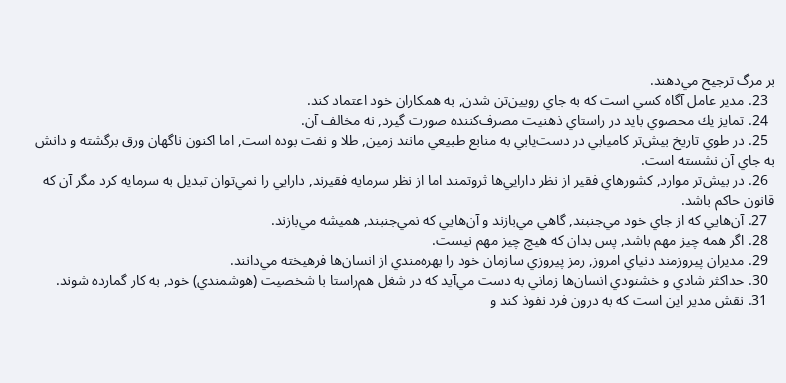بر مرگ ترجيح مي‌دهند.
  23. مدير عامل آگاه كسي است كه به جاي رويين‌تن شدن, به همكاران خود اعتماد كند.
  24. تمايز يك محصوي بايد در راستاي ذهنيت مصرف‌كننده صورت گيرد, نه مخالف آن.
  25. در طوي تاريخ بيش‌تر كاميابي در دست‌يابي به منابع طبيعي مانند زمين, طلا و نفت بوده است, اما اكنون ناگهان ورق برگشته و دانش به جاي آن نشسته است.
  26. در بيش‌تر موارد, كشورهاي فقير از نظر دارايي‌ها ثروتمند اما از نظر سرمايه فقيرند, دارايي را نمي‌توان تبديل به سرمايه كرد مگر آن كه قانون حاكم باشد.
  27. آن‌هايي كه از جاي خود مي‌جنبند, گاهي مي‌بازند و آن‌هايي كه نمي‌جنبند, هميشه مي‌بازند.
  28. اگر همه چيز مهم باشد, پس بدان كه هيچ چيز مهم نيست.
  29. مديران پيروزمند دنياي امروز, رمز پيروزي سازمان خود را بهره‌مندي از انسان‌ها فرهيخته مي‌دانند.
  30. حداكثر شادي و خشنودي انسان‌ها زماني به دست مي‌آيد كه در شغل هم‌راستا با شخصيت (هوشمندي) خود, به كار گمارده شوند.
  31. نقش مدير اين است كه به درون فرد نفوذ كند و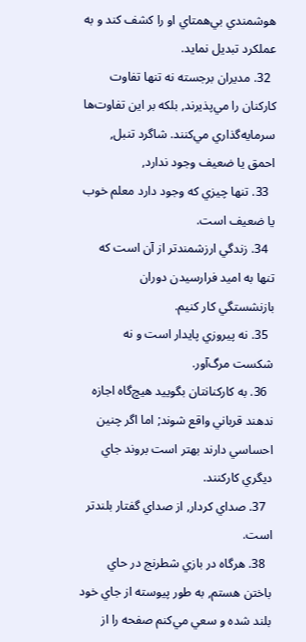هوشمندي بي‌همتاي او را كشف كند و به عملكرد تبديل نمايد.
  32. مديران برجسته نه تنها تفاوت كاركنان را مي‌پذيرند, بلكه بر اين تفاوت‌ها سرمايه‌گذاري مي‌كنند. شاگرد تنبل, احمق يا ضعيف وجود ندارد,
  33. تنها چيزي كه وجود دارد معلم خوب يا ضعيف است.
  34. زندگي ارزشمندتر از آن است كه تنها به اميد فرارسيدن دوران بازنشستگي كار كنيم.
  35. نه پيروزي پايدار است و نه شكست مرگ‌آور.
  36. به كاركنانتان بگوييد هيچ‌گاه اجازه ندهند قرباني واقع شوند; اما اگر چنين احساسي دارند بهتر است بروند جاي ديگري كاركنند.
  37. صداي كردار, از صداي گفتار بلندتر است.
  38. هرگاه در بازي شطرنج در حاي باختن هستم, به طور پيوسته از جاي خود بلند شده و سعي مي‌كنم صفحه را از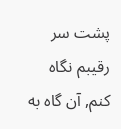پشت سر رقيبم نگاه كنم, آن گاه به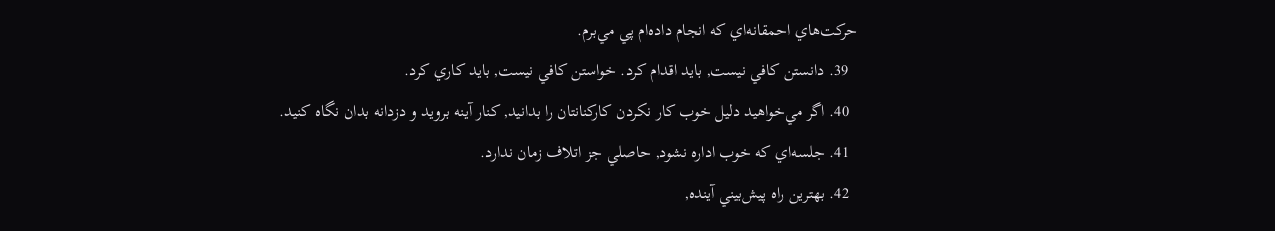حركت‌هاي احمقانه‌اي كه انجام داده‌ام پي مي‌برم.
  39. دانستن كافي نيست, بايد اقدام كرد. خواستن كافي نيست, بايد كاري كرد.
  40. اگر مي‌خواهيد دليل خوب كار نكردن كاركنانتان را بدانيد, كنار آينه برويد و دزدانه بدان نگاه كنيد.
  41. جلسه‌اي كه خوب اداره نشود, حاصلي جز اتلاف زمان ندارد.
  42. بهترين راه پيش‌بيني آينده,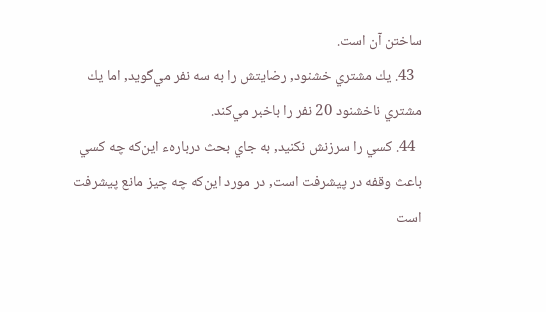ساختن آن است.
  43. يك مشتري خشنود, رضايتش را به سه نفر مي‌گويد, اما يك مشتري ناخشنود 20 نفر را باخبر مي‌كند.
  44. كسي را سرزنش نكنيد, به جاي بحث دربارهء اين‌كه چه كسي باعث وقفه در پيشرفت است, در مورد اين‌كه چه چيز مانع پيشرفت است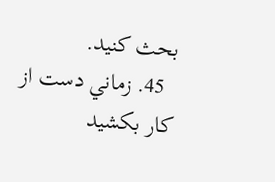بحث كنيد.
  45. زماني دست از كار بكشيد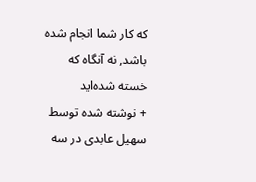كه كار شما انجام شده باشد, نه آنگاه كه خسته شده‌ايد
+ نوشته شده توسط سهیل عابدی در سه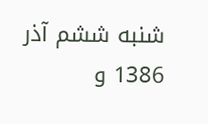شنبه ششم آذر 1386 و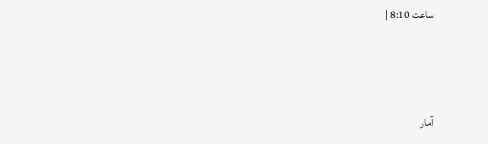ساعت 8:10 |



آمار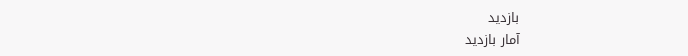بازديد
آمار بازديد